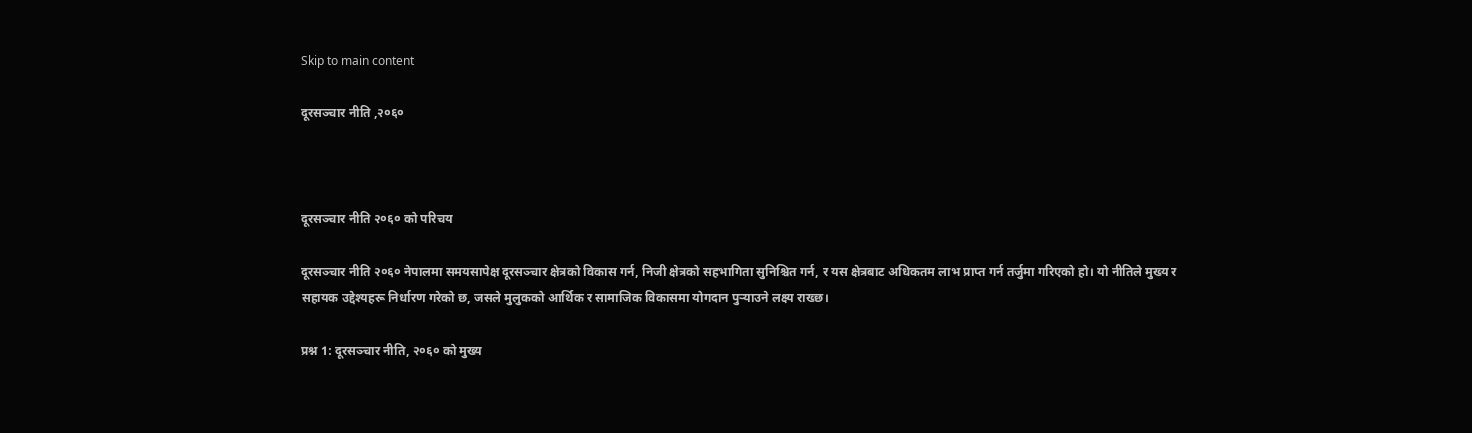Skip to main content

दूरसञ्चार नीति ,२०६०



दूरसञ्चार नीति २०६० को परिचय

दूरसञ्चार नीति २०६० नेपालमा समयसापेक्ष दूरसञ्चार क्षेत्रको विकास गर्न, निजी क्षेत्रको सहभागिता सुनिश्चित गर्न, र यस क्षेत्रबाट अधिकतम लाभ प्राप्त गर्न तर्जुमा गरिएको हो। यो नीतिले मुख्य र सहायक उद्देश्यहरू निर्धारण गरेको छ, जसले मुलुकको आर्थिक र सामाजिक विकासमा योगदान पुर्‍याउने लक्ष्य राख्छ।

प्रश्न 1: दूरसञ्चार नीति, २०६० को मुख्य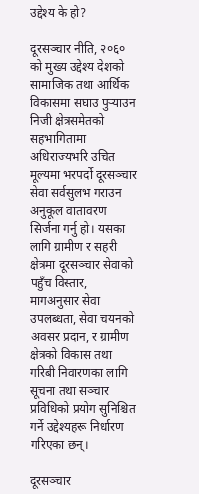उद्देश्य के हो?

दूरसञ्चार नीति, २०६० को मुख्य उद्देश्य देशको सामाजिक तथा आर्थिक विकासमा सघाउ पुर्‍याउन निजी क्षेत्रसमेतको सहभागितामा अधिराज्यभरि उचित मूल्यमा भरपर्दो दूरसञ्चार सेवा सर्वसुलभ गराउन अनुकूल वातावरण सिर्जना गर्नु हो। यसका लागि ग्रामीण र सहरी क्षेत्रमा दूरसञ्चार सेवाको पहुँच विस्तार, मागअनुसार सेवा उपलब्धता, सेवा चयनको अवसर प्रदान, र ग्रामीण क्षेत्रको विकास तथा गरिबी निवारणका लागि सूचना तथा सञ्चार प्रविधिको प्रयोग सुनिश्चित गर्ने उद्देश्यहरू निर्धारण गरिएका छन्।

दूरसञ्चार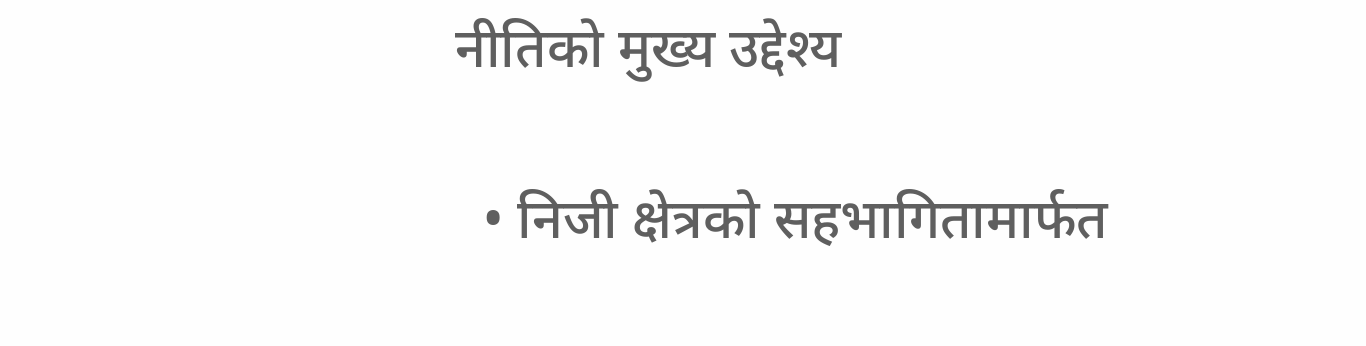नीतिको मुख्य उद्देश्य

  • निजी क्षेत्रको सहभागितामार्फत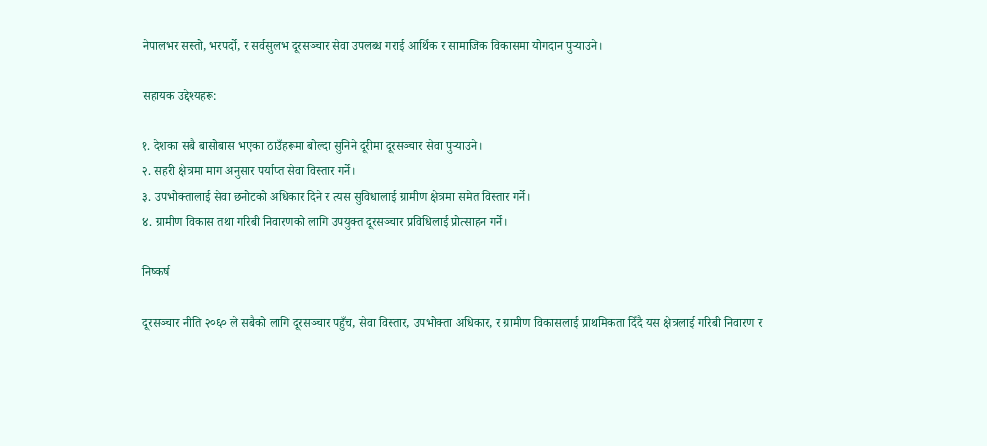नेपालभर सस्तो, भरपर्दो, र सर्वसुलभ दूरसञ्चार सेवा उपलब्ध गराई आर्थिक र सामाजिक विकासमा योगदान पुर्‍याउने।

सहायक उद्देश्यहरू:

१. देशका सबै बासोबास भएका ठाउँहरूमा बोल्दा सुनिने दूरीमा दूरसञ्चार सेवा पुर्‍याउने।
२. सहरी क्षेत्रमा माग अनुसार पर्याप्त सेवा विस्तार गर्ने।
३. उपभोक्तालाई सेवा छनोटको अधिकार दिने र त्यस सुविधालाई ग्रामीण क्षेत्रमा समेत विस्तार गर्ने।
४. ग्रामीण विकास तथा गरिबी निवारणको लागि उपयुक्त दूरसञ्चार प्रविधिलाई प्रोत्साहन गर्ने।

निष्कर्ष

दूरसञ्चार नीति २०६० ले सबैको लागि दूरसञ्चार पहुँच, सेवा विस्तार, उपभोक्ता अधिकार, र ग्रामीण विकासलाई प्राथमिकता दिँदै यस क्षेत्रलाई गरिबी निवारण र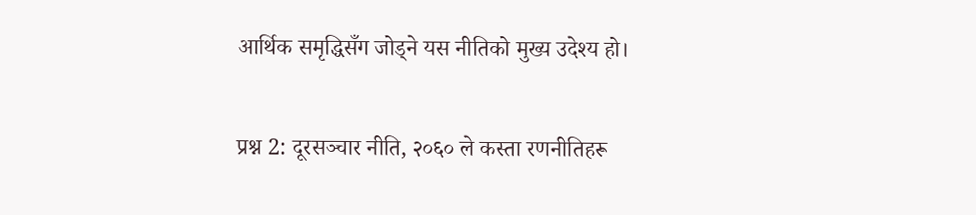आर्थिक समृद्धिसँग जोड्ने यस नीतिको मुख्य उदेश्य हो।

प्रश्न 2: दूरसञ्चार नीति, २०६० ले कस्ता रणनीतिहरू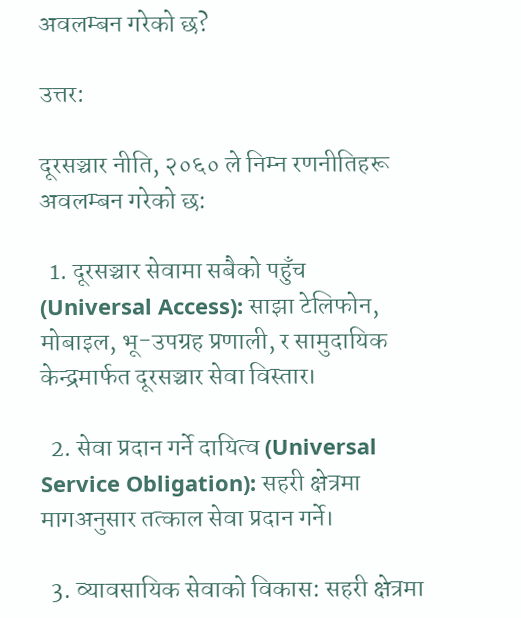अवलम्बन गरेको छ?

उत्तर:

दूरसञ्चार नीति, २०६० ले निम्न रणनीतिहरू अवलम्बन गरेको छ:

  1. दूरसञ्चार सेवामा सबैको पहुँच (Universal Access): साझा टेलिफोन, मोबाइल, भू-उपग्रह प्रणाली, र सामुदायिक केन्द्रमार्फत दूरसञ्चार सेवा विस्तार।

  2. सेवा प्रदान गर्ने दायित्व (Universal Service Obligation): सहरी क्षेत्रमा मागअनुसार तत्काल सेवा प्रदान गर्ने।

  3. व्यावसायिक सेवाको विकास: सहरी क्षेत्रमा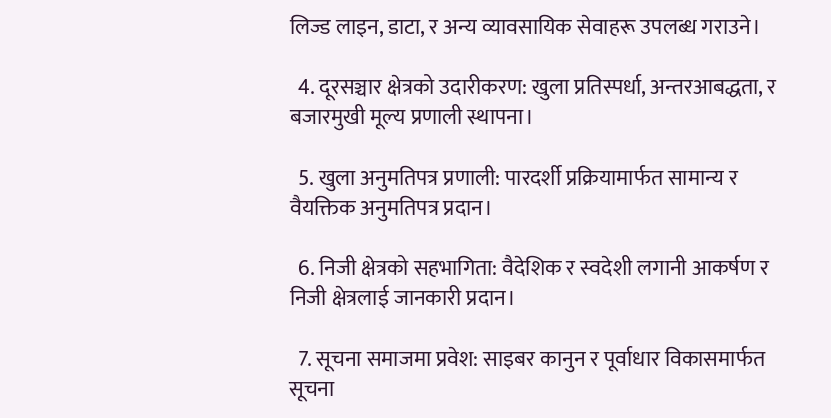लिज्ड लाइन, डाटा, र अन्य व्यावसायिक सेवाहरू उपलब्ध गराउने।

  4. दूरसञ्चार क्षेत्रको उदारीकरण: खुला प्रतिस्पर्धा, अन्तरआबद्धता, र बजारमुखी मूल्य प्रणाली स्थापना।

  5. खुला अनुमतिपत्र प्रणाली: पारदर्शी प्रक्रियामार्फत सामान्य र वैयक्तिक अनुमतिपत्र प्रदान।

  6. निजी क्षेत्रको सहभागिता: वैदेशिक र स्वदेशी लगानी आकर्षण र निजी क्षेत्रलाई जानकारी प्रदान।

  7. सूचना समाजमा प्रवेश: साइबर कानुन र पूर्वाधार विकासमार्फत सूचना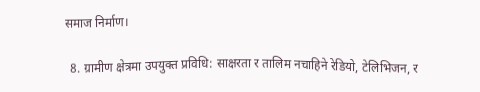समाज निर्माण।

  8. ग्रामीण क्षेत्रमा उपयुक्त प्रविधि: साक्षरता र तालिम नचाहिने रेडियो, टेलिभिजन, र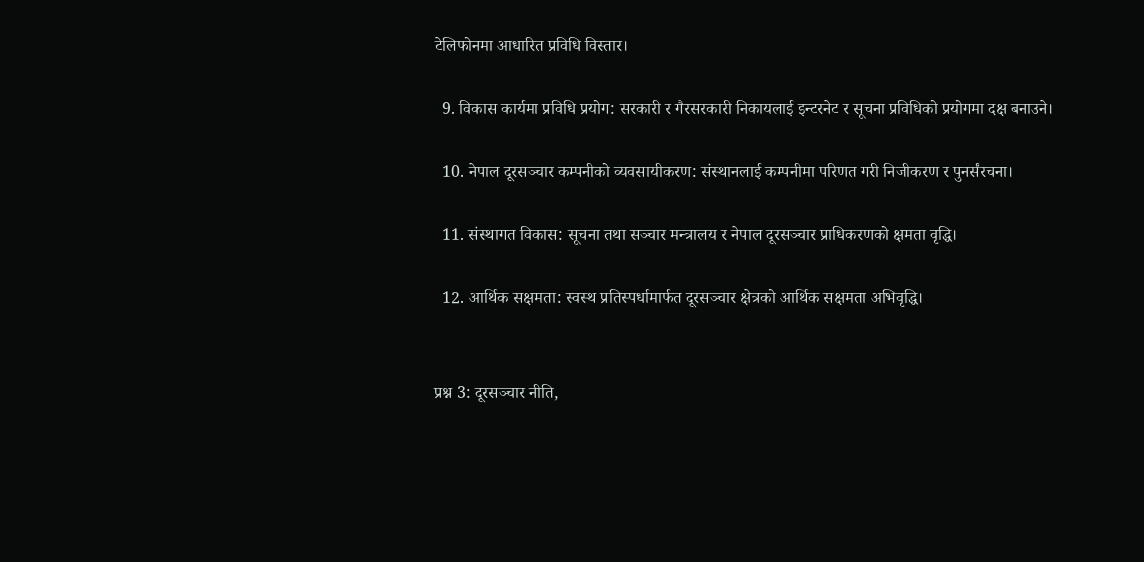टेलिफोनमा आधारित प्रविधि विस्तार।

  9. विकास कार्यमा प्रविधि प्रयोग: सरकारी र गैरसरकारी निकायलाई इन्टरनेट र सूचना प्रविधिको प्रयोगमा दक्ष बनाउने।

  10. नेपाल दूरसञ्चार कम्पनीको व्यवसायीकरण: संस्थानलाई कम्पनीमा परिणत गरी निजीकरण र पुनर्संरचना।

  11. संस्थागत विकास: सूचना तथा सञ्चार मन्त्रालय र नेपाल दूरसञ्चार प्राधिकरणको क्षमता वृद्धि।

  12. आर्थिक सक्षमता: स्वस्थ प्रतिस्पर्धामार्फत दूरसञ्चार क्षेत्रको आर्थिक सक्षमता अभिवृद्धि।


प्रश्न 3: दूरसञ्चार नीति,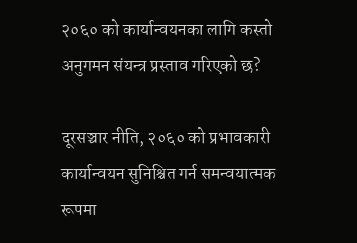२०६० को कार्यान्वयनका लागि कस्तो अनुगमन संयन्त्र प्रस्ताव गरिएको छ?

दूरसञ्चार नीति, २०६० को प्रभावकारी कार्यान्वयन सुनिश्चित गर्न समन्वयात्मक रूपमा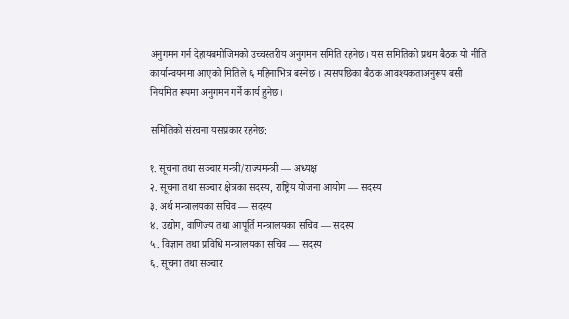अनुगमन गर्न देहायबमोजिमको उच्चस्तरीय अनुगमन समिति रहनेछ। यस समितिको प्रथम बैठक यो नीति कार्यान्वयनमा आएको मितिले ६ महिनाभित्र बस्नेछ । त्यसपछिका बैठक आवश्यकताअनुरूप बसी नियमित रूपमा अनुगमन गर्ने कार्य हुनेछ।

समितिको संरचना यसप्रकार रहनेछ:

१. सूचना तथा सञ्चार मन्त्री/राज्यमन्त्री — अध्यक्ष
२. सूचना तथा सञ्चार क्षेत्रका सदस्य, राष्ट्रिय योजना आयोग — सदस्य
३. अर्थ मन्त्रालयका सचिव — सदस्य
४. उद्योग, वाणिज्य तथा आपूर्ति मन्त्रालयका सचिव — सदस्य
५. विज्ञान तथा प्रविधि मन्त्रालयका सचिव — सदस्य
६. सूचना तथा सञ्चार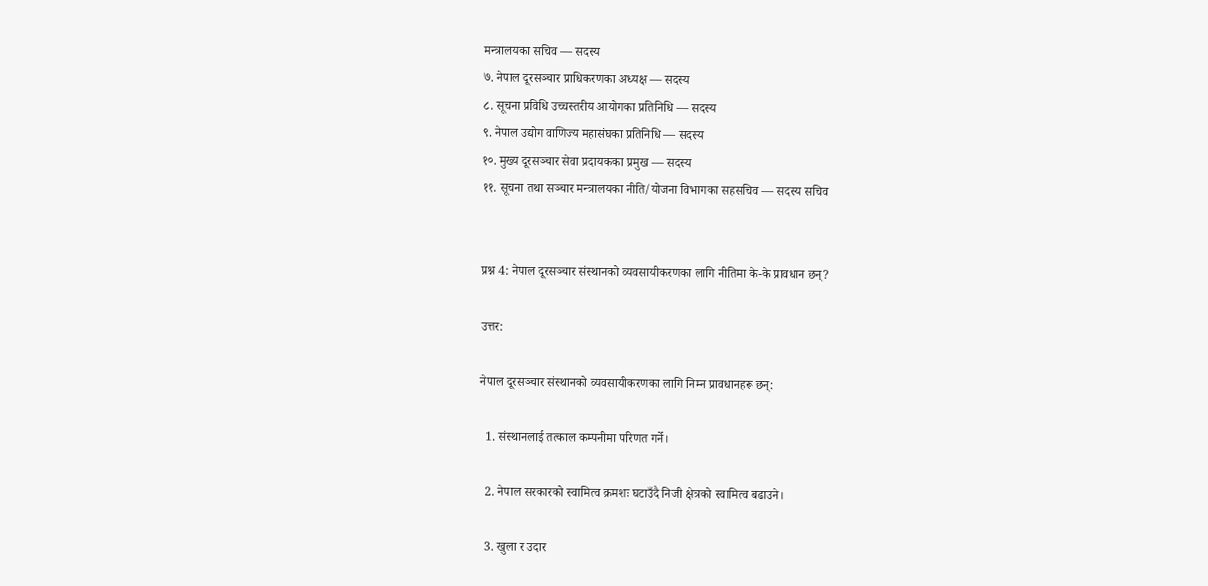मन्त्रालयका सचिव — सदस्य
७. नेपाल दूरसञ्चार प्राधिकरणका अध्यक्ष — सदस्य
८. सूचना प्रविधि उच्चस्तरीय आयोगका प्रतिनिधि — सदस्य
९. नेपाल उद्योग वाणिज्य महासंघका प्रतिनिधि — सदस्य
१०. मुख्य दूरसञ्चार सेवा प्रदायकका प्रमुख — सदस्य
११. सूचना तथा सञ्चार मन्त्रालयका नीति/योजना विभागका सहसचिव — सदस्य सचिव


प्रश्न 4: नेपाल दूरसञ्चार संस्थानको व्यवसायीकरणका लागि नीतिमा के-के प्रावधान छन्?

उत्तर:

नेपाल दूरसञ्चार संस्थानको व्यवसायीकरणका लागि निम्न प्रावधानहरू छन्:

  1. संस्थानलाई तत्काल कम्पनीमा परिणत गर्ने।

  2. नेपाल सरकारको स्वामित्व क्रमशः घटाउँदै निजी क्षेत्रको स्वामित्व बढाउने।

  3. खुला र उदार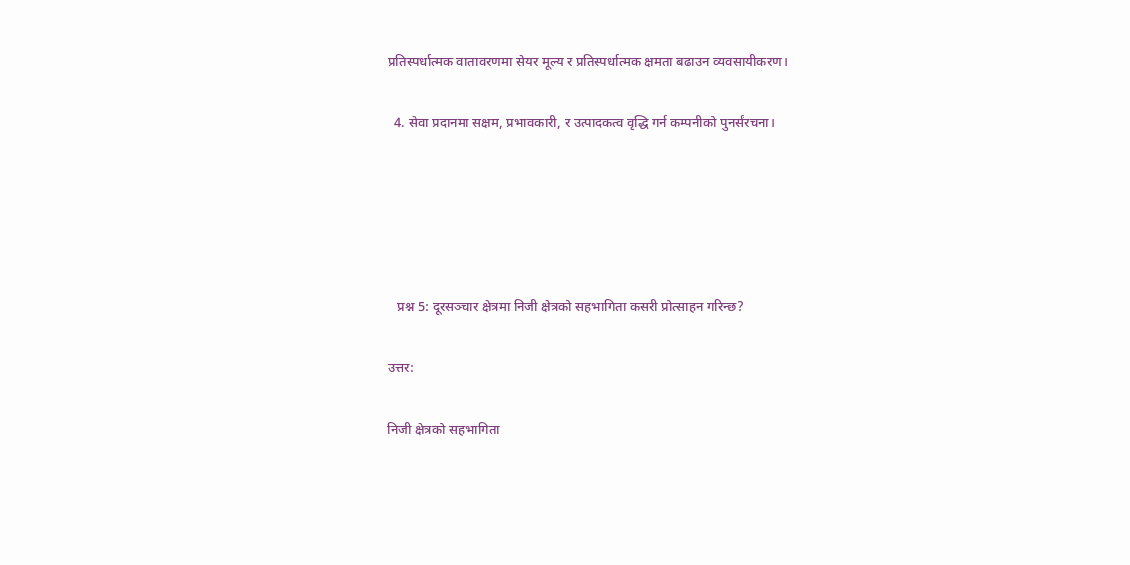प्रतिस्पर्धात्मक वातावरणमा सेयर मूल्य र प्रतिस्पर्धात्मक क्षमता बढाउन व्यवसायीकरण।

  4. सेवा प्रदानमा सक्षम, प्रभावकारी, र उत्पादकत्व वृद्धि गर्न कम्पनीको पुनर्संरचना।





   प्रश्न 5: दूरसञ्चार क्षेत्रमा निजी क्षेत्रको सहभागिता कसरी प्रोत्साहन गरिन्छ?

उत्तर:

निजी क्षेत्रको सहभागिता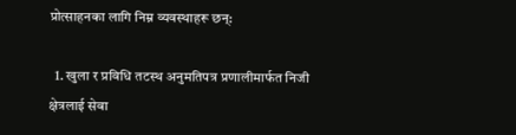प्रोत्साहनका लागि निम्न व्यवस्थाहरू छन्:

  1. खुला र प्रविधि तटस्थ अनुमतिपत्र प्रणालीमार्फत निजी क्षेत्रलाई सेवा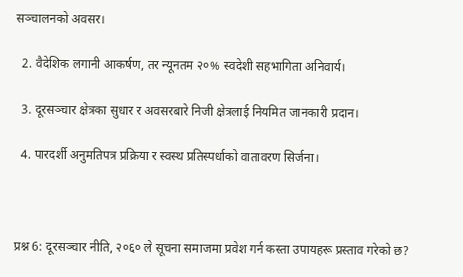सञ्चालनको अवसर।

  2. वैदेशिक लगानी आकर्षण, तर न्यूनतम २०% स्वदेशी सहभागिता अनिवार्य।

  3. दूरसञ्चार क्षेत्रका सुधार र अवसरबारे निजी क्षेत्रलाई नियमित जानकारी प्रदान।

  4. पारदर्शी अनुमतिपत्र प्रक्रिया र स्वस्थ प्रतिस्पर्धाको वातावरण सिर्जना।



प्रश्न 6: दूरसञ्चार नीति, २०६० ले सूचना समाजमा प्रवेश गर्न कस्ता उपायहरू प्रस्ताव गरेको छ?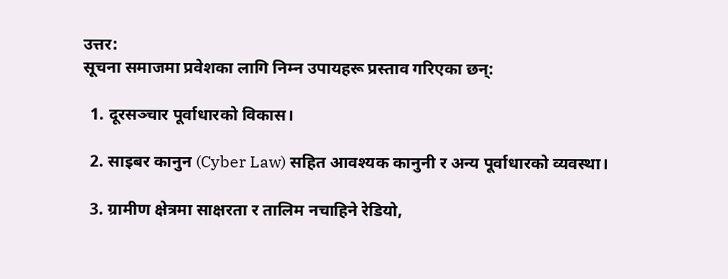उत्तर:
सूचना समाजमा प्रवेशका लागि निम्न उपायहरू प्रस्ताव गरिएका छन्:

  1. दूरसञ्चार पूर्वाधारको विकास।

  2. साइबर कानुन (Cyber Law) सहित आवश्यक कानुनी र अन्य पूर्वाधारको व्यवस्था।

  3. ग्रामीण क्षेत्रमा साक्षरता र तालिम नचाहिने रेडियो,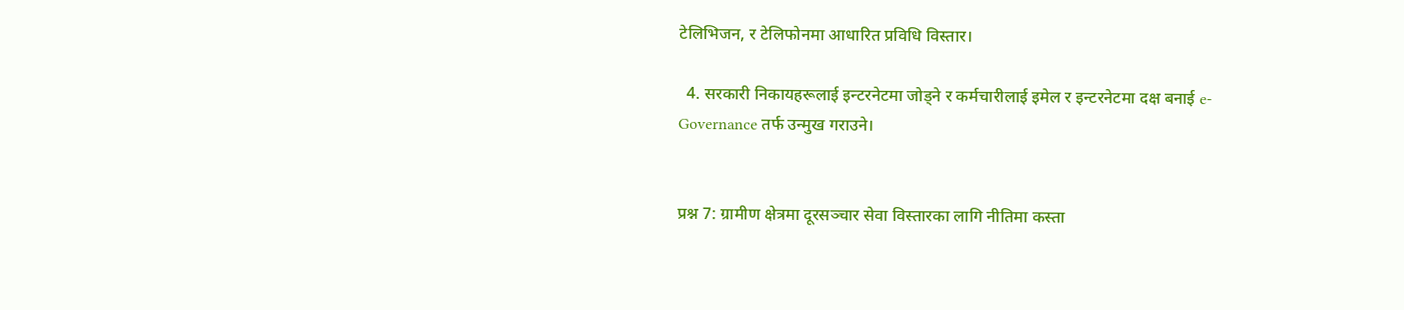टेलिभिजन, र टेलिफोनमा आधारित प्रविधि विस्तार।

  4. सरकारी निकायहरूलाई इन्टरनेटमा जोड्ने र कर्मचारीलाई इमेल र इन्टरनेटमा दक्ष बनाई e-Governance तर्फ उन्मुख गराउने।


प्रश्न 7: ग्रामीण क्षेत्रमा दूरसञ्चार सेवा विस्तारका लागि नीतिमा कस्ता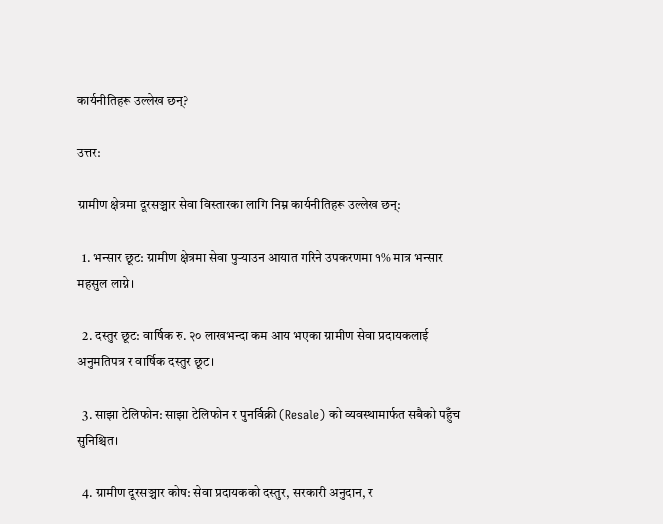कार्यनीतिहरू उल्लेख छन्?

उत्तर:

ग्रामीण क्षेत्रमा दूरसञ्चार सेवा विस्तारका लागि निम्न कार्यनीतिहरू उल्लेख छन्:

  1. भन्सार छूट: ग्रामीण क्षेत्रमा सेवा पुर्‍याउन आयात गरिने उपकरणमा १% मात्र भन्सार महसुल लाग्ने।

  2. दस्तुर छूट: वार्षिक रु. २० लाखभन्दा कम आय भएका ग्रामीण सेवा प्रदायकलाई अनुमतिपत्र र वार्षिक दस्तुर छूट।

  3. साझा टेलिफोन: साझा टेलिफोन र पुनर्विक्री (Resale) को व्यवस्थामार्फत सबैको पहुँच सुनिश्चित।

  4. ग्रामीण दूरसञ्चार कोष: सेवा प्रदायकको दस्तुर, सरकारी अनुदान, र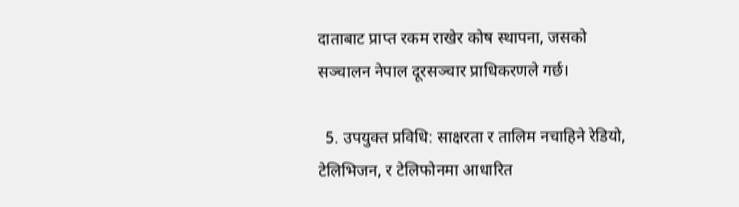दाताबाट प्राप्त रकम राखेर कोष स्थापना, जसको सञ्चालन नेपाल दूरसञ्चार प्राधिकरणले गर्छ।

  5. उपयुक्त प्रविधि: साक्षरता र तालिम नचाहिने रेडियो, टेलिभिजन, र टेलिफोनमा आधारित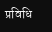प्रविधि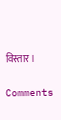विस्तार।

Comments